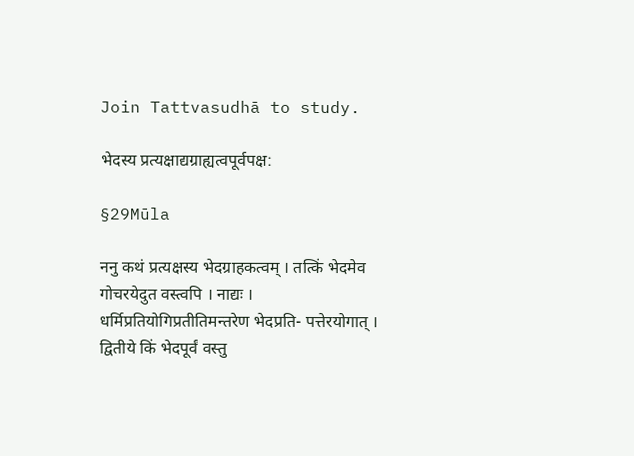Join Tattvasudhā to study.

भेदस्य प्रत्यक्षाद्यग्राह्यत्वपूर्वपक्ष:

§29Mūla

ननु कथं प्रत्यक्षस्य भेदग्राहकत्वम् । तत्किं भेदमेव गोचरयेदुत वस्त्वपि । नाद्यः । धर्मिप्रतियोगिप्रतीतिमन्तरेण भेदप्रति- पत्तेरयोगात् । द्वितीये किं भेदपूर्वं वस्तु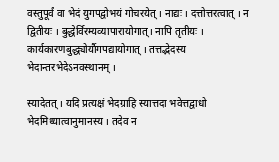वस्तुपूर्वं वा भेदं युगपद्वोभयं गोचरयेत् । नाद्यः । दत्तोत्तरत्वात् । न द्वितीयः । बुद्धेर्विरम्यव्यापारायोगात्। नापि तृतीयः । कार्यकारणबुद्ध्योर्यौगपद्यायोगात् । तत्तद्भेदस्य भेदान्तरभेदेऽनवस्थानम् ।

स्यादेतत् । यदि प्रत्यक्षं भेदग्राहि स्यात्तदा भवेत्तद्वाधो भेदमिथ्यात्वानुमानस्य । तदेव न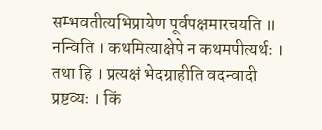सम्भवतीत्यभिप्रायेण पूर्वपक्षमारचयति ॥ नन्विति । कथमित्याक्षेपे न कथमपीत्यर्थः । तथा हि । प्रत्यक्षं भेदग्राहीति वदन्वादी प्रष्टव्यः । किं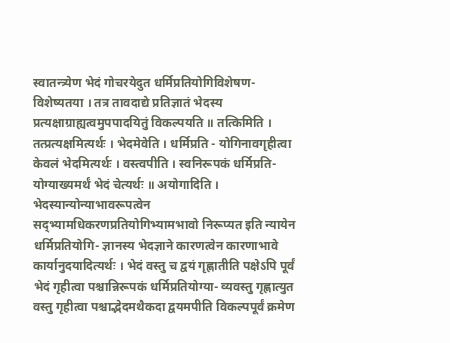स्वातन्त्र्येण भेदं गोचरयेदुत धर्मिप्रतियोगिविशेषण- विशेष्यतया । तत्र तावदाद्ये प्रतिज्ञातं भेदस्य प्रत्यक्षाग्राह्यत्वमुपपादयितुं विकल्पयति ॥ तत्किमिति । तत्प्रत्यक्षमित्यर्थः । भेदमेवेति । धर्मिप्रति - योगिनावगृहीत्वा केवलं भेदमित्यर्थः । वस्त्वपीति । स्वनिरूपकं धर्मिप्रति- योग्याख्यमर्थं भेदं चेत्यर्थः ॥ अयोगादिति । भेदस्यान्योन्याभावरूपत्वेन सद्भ्यामधिकरणप्रतियोगिभ्यामभावो निरूप्यत इति न्यायेन धर्मिप्रतियोगि- ज्ञानस्य भेदज्ञाने कारणत्वेन कारणाभावे कार्यानुदयादित्यर्थः । भेदं वस्तु च द्वयं गृह्णातीति पक्षेऽपि पूर्वं भेदं गृहीत्वा पश्चान्निरूपकं धर्मिप्रतियोग्या- व्यवस्तु गृह्णात्युत वस्तु गृहीत्वा पश्चाद्भेदमथैकदा द्वयमपीति विकल्पपूर्वं क्रमेण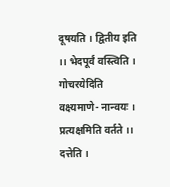दूषयति । द्वितीय इति ।। भेदपूर्वं वस्त्विति । गोचरयेदिति वक्ष्यमाणे- नान्वयः । प्रत्यक्षमिति वर्तते ।। दत्तेति ।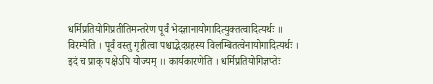धर्मिप्रतियोगिप्रतीतिमन्तरेण पूर्वं भेदज्ञानायोगादित्युक्तत्वादित्यर्थः ॥ विरम्येति । पूर्वं वस्तु गृहीत्वा पश्चाद्भेदग्रहस्य विलम्बितत्वेनायोगादित्यर्थः । इदं च प्राक् पक्षेऽपि योज्यम् ।। कार्यकारणेति । धर्मिप्रतियोगिज्ञप्तेः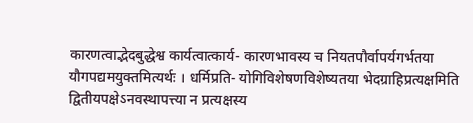कारणत्वाद्भेदबुद्धेश्व कार्यत्वात्कार्य- कारणभावस्य च नियतपौर्वापर्यगर्भतया यौगपद्यमयुक्तमित्यर्थः । धर्मिप्रति- योगिविशेषणविशेष्यतया भेदग्राहिप्रत्यक्षमिति द्वितीयपक्षेऽनवस्थापत्त्या न प्रत्यक्षस्य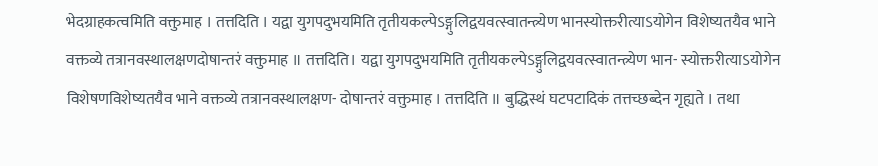भेदग्राहकत्वमिति वक्तुमाह । तत्तदिति । यद्वा युगपदुभयमिति तृतीयकल्पेऽङ्गुलिद्वयवत्स्वातन्त्र्येण भानस्योक्तरीत्याऽयोगेन विशेष्यतयैव भाने वक्तव्ये तत्रानवस्थालक्षणदोषान्तरं वक्तुमाह ॥ तत्तदिति। यद्वा युगपदुभयमिति तृतीयकल्पेऽङ्गुलिद्वयवत्स्वातन्त्र्येण भान- स्योक्तरीत्याऽयोगेन विशेषणविशेष्यतयैव भाने वक्तव्ये तत्रानवस्थालक्षण- दोषान्तरं वक्तुमाह । तत्तदिति ॥ बुद्धिस्थं घटपटादिकं तत्तच्छब्देन गृह्यते । तथा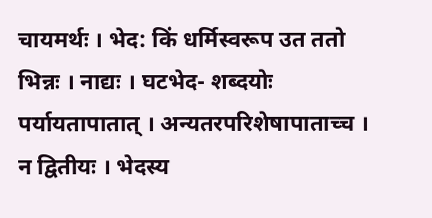चायमर्थः । भेद: किं धर्मिस्वरूप उत ततो भिन्नः । नाद्यः । घटभेद- शब्दयोः पर्यायतापातात् । अन्यतरपरिशेषापाताच्च । न द्वितीयः । भेदस्य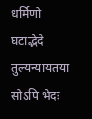धर्मिणो घटाद्भेदे तुल्यन्यायतया सोऽपि भेदः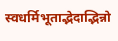स्वधर्मिभूताद्भेदाद्भिन्नो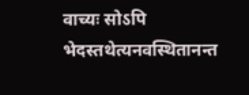वाच्यः सोऽपि भेदस्तथेत्यनवस्थितानन्त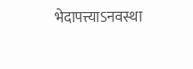भेदापत्त्याऽनवस्था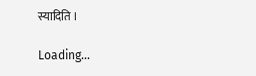स्यादिति ।

Loading…